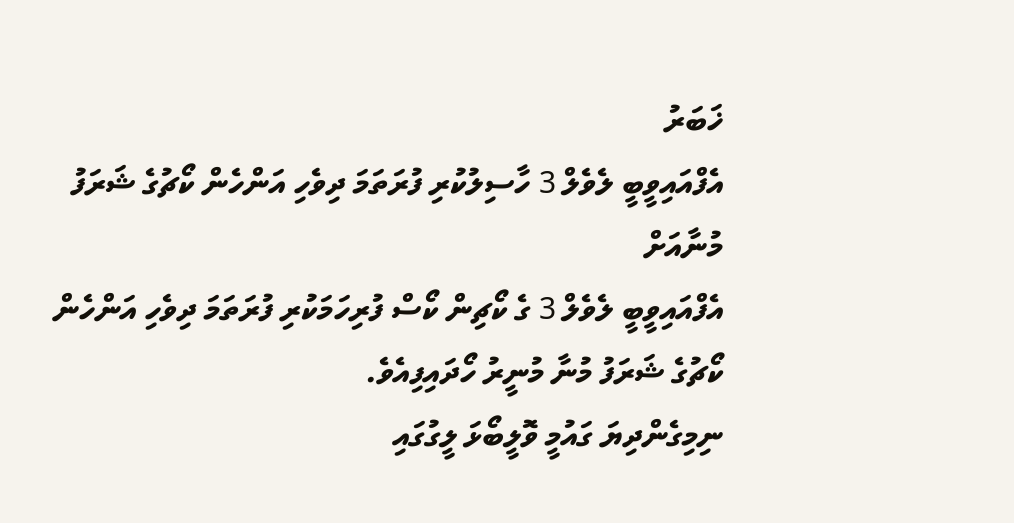ޚަބަރު
އެފްއައިވީބީ ލެވެލް 3 ހާސިލުކުރި ފުރަތަމަ ދިވެހި އަންހެން ކޯޗުގެ ޝަރަފު މުނާއަށް
އެފްއައިވީބީ ލެވެލް 3 ގެ ކޯޗިން ކޯސް ފުރިހަމަކުރި ފުރަތަމަ ދިވެހި އަންހެން ކޯޗުގެ ޝަރަފު މުނާ މުނީރު ހޯދައިފިއެވެ.
ނިމިގެންދިޔަ ގައުމީ ވޮލީބޯޅަ ލީގުގައި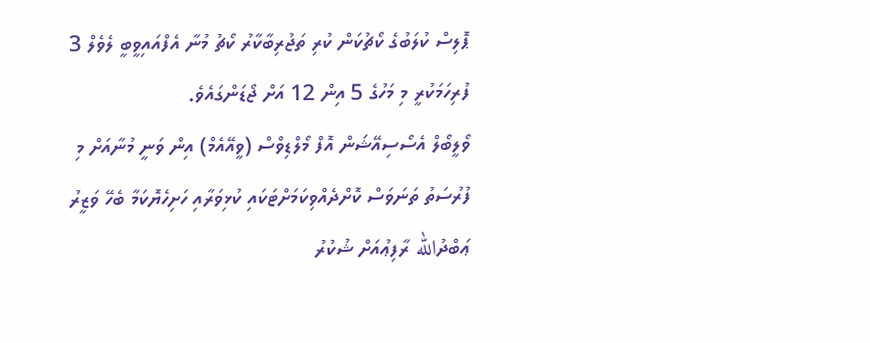ޕޮލިސް ކުލަބުގެ ކޯޗުކަން ކުރި ތަޖުރިބާކާރު ކޯޗު މުނާ އެފްއައިވީބީ ލެވެލް 3 ފުރިހަމަކުރީ މި މަހުގެ 5 އިން 12 އަށް ޖޯޑަންގައެވެ.
ވޯލީބޯލް އެސޯސިއޭޝަން އޮފް މޯލްޑިވްސް (ވީއޭއެމް) އިން ވަނީ މުނާއަށް މި ފުރުސަތު ތަނަވަސް ކޮށްދެއްވިކަމަށްޓަކައި ކުޅިވަރާއި ހަށިހެޔޮކަމާ ބެހޭ ވަޒީރު ޢަބްދުالله ރާފިޢުއަށް ޝުކުރު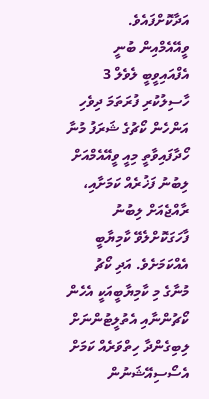އަދާކޮށްފައެވެ.
ވީއޭއެމްއިން ބުނީ އެފްއައިވީބީ ލެވެލް 3 ހާސިލުކުރި ފުރަތަމަ ދިވެހި އަންހެން ކޯޗުގެ ޝަރަފު މުނާ ހޯދާފައިވާތީ މިއީ ވީއޭއެމްއަށް ލިބުނު ފަޚުރެއް ކަމަށާއި، ރާއްޖެއަށް ލިބުނު ފާހަގަކޮށްލެވޭ ކާމިޔާބީ އެއްކަމަށެވެ. އަދި ކޯޗު މުނާގެ މި ކާމިޔާބީއަކީ އެހެން ކޯޗުންނާއި އެތުލީޓުންނަށް ލިބިގެންދާ ހިތްވަރެއް ކަމަށް އެސޯސިއޭޝަނުން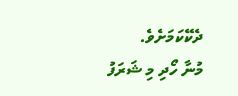ދެކޭކަމަށެވެ.
މުނާ ހޯދި މި ޝަރަފު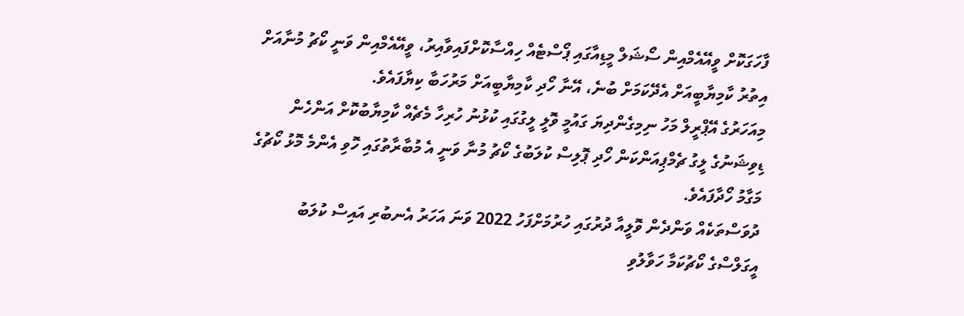ފާހަގަކޮށް ވީއޭއެމްއިން ސޯޝަލް މީޑިއާގައި ޕޯސްޓެއް ހިއްސާކޮށްފައިވާއިރު، ވީއޭއެމްއިން ވަނީ ކޯޗު މުނާއަށް އިތުރު ކާމިޔާބީއަށް އެދޭކަމަށް ބުނެ، އޭނާ ހޯދި ކާމިޔާބީއަށް މަރުހަބާ ކިޔާފައެވެ.
މިއަހަރުގެ އޭޕްރީލް މަހު ނިމިގެންދިޔަ ގައުމީ ވޮލީ ލީގުގައި ކުޅުނު ހުރިހާ މެޗެއް ކާމިޔާބުކޮށް އަންހެން ޑިވިޝަނުގެ ލީގު ޗެމްޕިއަންކަން ހޯދި ޕޮލިސް ކުލަބުގެ ކޯޗު މުނާ ވަނީ އެ މުބާރާތުގައި ހޮވި އެންމެ މޮޅު ކޯޗުގެ މަގާމު ހޯދާފައެވެ.
ދުވަސްތަކެއް ވަންދެން ވޮލީއާ ދުރުގައި ހުރުމަށްފަހު 2022 ވަނަ އަހަރު އެނބުރި އައިސް ކުލަބު އީގަލްސްގެ ކޯޗުކަމާ ހަވާލުވި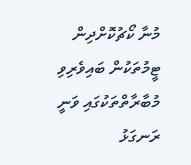މުނާ ކޯޗުކޮށްދިން ޓީމުތަކުން ބައިވެރިވި މުބާރާތްތަކުގައި ވަނީ ރަނގަޅު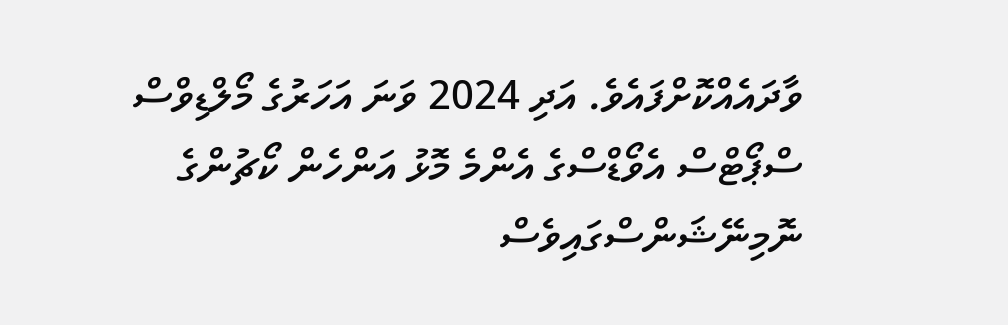ވާދައެއްކޮށްފައެވެ. އަދި 2024 ވަނަ އަހަރުގެ މޯލްޑިވްސް ސްޕޯޓްސް އެވޯޑްސްގެ އެންމެ މޮޅު އަންހެން ކޯޗުންގެ ނޮމިނޭޝަންސްގައިވެސް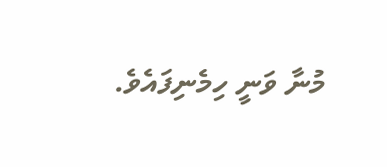މުނާ ވަނީ ހިމެނިފައެވެ.